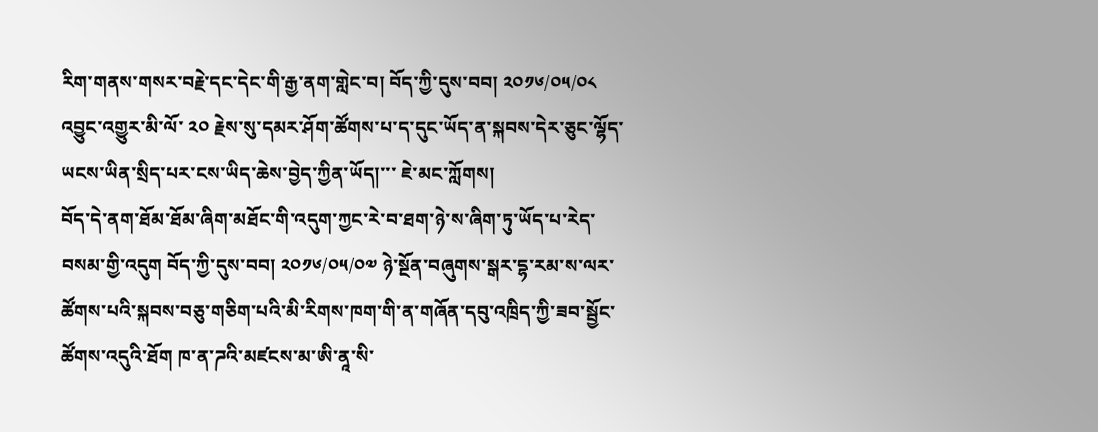རིག་གནས་གསར་བརྗེ་དང་དེང་གི་རྒྱ་ནག་གླེང་བ། བོད་ཀྱི་དུས་བབ། ༢༠༡༦/༠༥/༠༨ འབྱུང་འགྱུར་མི་ལོ་ ༢༠ རྗེས་སུ་དམར་ཤོག་ཚོགས་པ་ད་དུང་ཡོད་ན་སྐབས་དེར་ཅུང་ལྷོད་ཡངས་ཡིན་སྲིད་པར་ངས་ཡིད་ཆེས་བྱེད་ཀྱིན་ཡོད།་་་ ཇེ་མང་ཀློགས།
བོད་དེ་ནག་ཐོམ་ཐོམ་ཞིག་མཐོང་གི་འདུག་ཀྱང་རེ་བ་ཐག་ཉེ་ས་ཞིག་ཏུ་ཡོད་པ་རེད་བསམ་གྱི་འདུག བོད་ཀྱི་དུས་བབ། ༢༠༡༦/༠༥/༠༧ ཉེ་སྔོན་བཞུགས་སྒར་དྷ་རམ་ས་ལར་ཚོགས་པའི་སྐབས་བཅུ་གཅིག་པའི་མི་རིགས་ཁག་གི་ན་གཞོན་དབུ་འཁྲིད་ཀྱི་ཟབ་སྦྱོང་ཚོགས་འདུའི་ཐོག ཁ་ན་ཌའི་མཛངས་མ་ཨི་ནཱ་སི་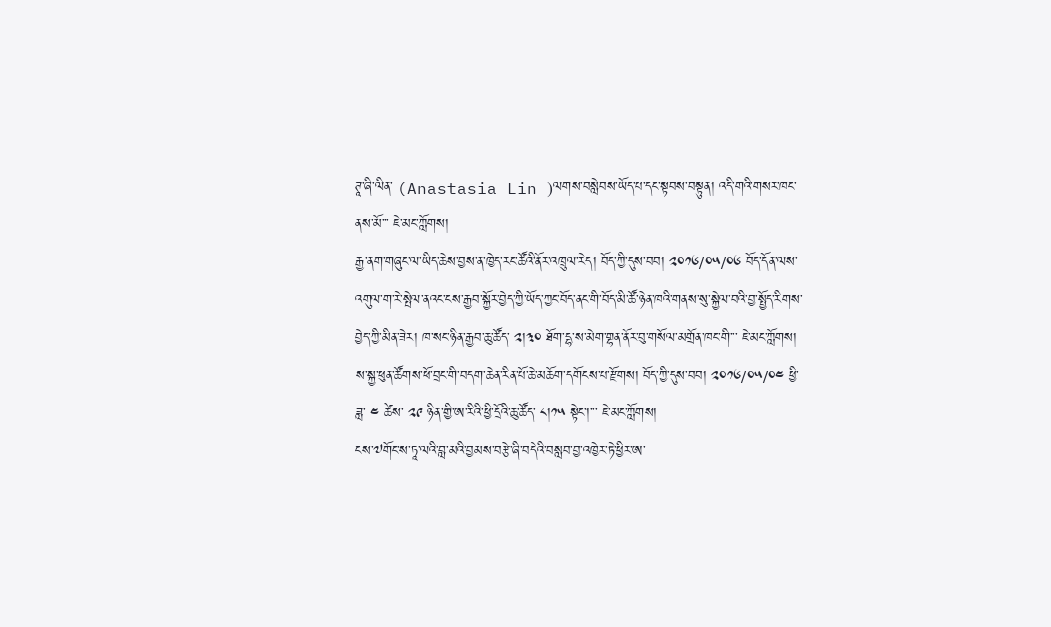ཊཱ་ཞི་ལིན་ (Anastasia Lin )ལགས་བསླེབས་ཡོད་པ་དང་སྟབས་བསྟུན། འདི་གའི་གསར་ཁང་ནས་མོ་་་ ཇེ་མང་ཀློགས།
རྒྱ་ནག་གཞུང་ལ་ཡིད་ཆེས་བྱས་ན་ཁྱེད་རང་ཚོའི་ནོར་འཁྲུལ་རེད། བོད་ཀྱི་དུས་བབ། ༢༠༡༦/༠༥/༠༦ བོད་དོན་ལས་འགུལ་ག་རེ་སྤེལ་ནའང་ངས་རྒྱབ་སྐྱོར་བྱེད་ཀྱི་ཡོད་ཀྱང་བོད་ནང་གི་བོད་མི་ཚོ་ཉེན་ཁའི་གནས་སུ་སྐྱེལ་བའི་བྱ་སྤྱོད་རིགས་བྱེད་ཀྱི་མིན་ཟེར། ཁ་སང་ཉིན་རྒྱབ་ཆུ་ཚོད་ ༢།༣༠ ཐོག་དྷ་ས་མེག་གྷན་ནོར་བུ་གསོལ་མགྲོན་ཁང་གི་་་ ཇེ་མང་ཀློགས།
ས་སྐྱ་ཕུན་ཚོགས་ཕོ་བྲང་གི་བདག་ཆེན་རིན་པོ་ཆེ་མཆོག་དགོངས་པ་རྫོགས། བོད་ཀྱི་དུས་བབ། ༢༠༡༦/༠༥/༠༤ ཕྱི་ཟླ་ ༤ ཚེས་ ༢༩ ཉིན་གྱི་ཨ་རིའི་ཕྱི་དྲོའི་ཆུ་ཚོད་ ༨།༡༥ སྟེང་།་་་ ཇེ་མང་ཀློགས།
ངས་༧གོང་ས་ཏཱ་ལའི་བླ་མའི་བྱམས་བརྩེ་ཞི་བདེའི་བསླབ་བྱ་འཁྱེར་ཏེ་ཕྱིར་ཨ་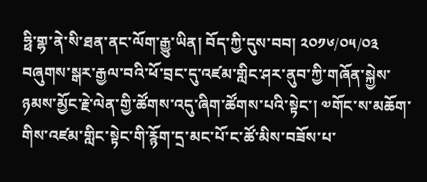ཧྥི་གྷ་ནེ་སི་ཐན་ནང་ལོག་རྒྱུ་ཡིན། བོད་ཀྱི་དུས་བབ། ༢༠༡༦/༠༥/༠༣ བཞུགས་སྒར་རྒྱལ་བའི་ཕོ་བྲང་དུ་འཛམ་གླིང་ཤར་ནུབ་ཀྱི་གཞོན་སྐྱེས་ཉམས་མྱོང་རྗེ་ལེན་གྱི་ཚོགས་འདུ་ཞིག་ཚོགས་པའི་སྟེང་། ༧གོང་ས་མཆོག་གིས་འཛམ་གླིང་སྟེང་གི་རྙོག་དྲ་མང་པོ་ང་ཚོ་མིས་བཟོས་པ་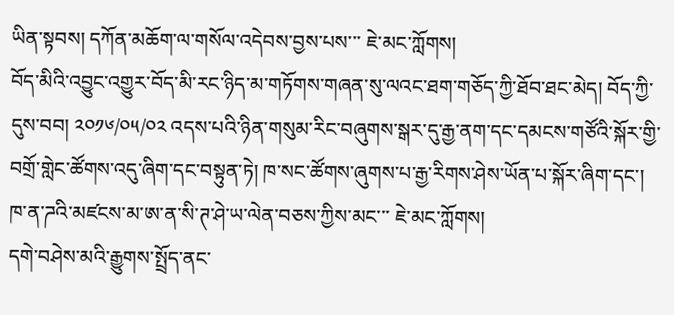ཡིན་སྟབས། དཀོན་མཆོག་ལ་གསོལ་འདེབས་བྱས་པས་་་ ཇེ་མང་ཀློགས།
བོད་མིའི་འབྱུང་འགྱུར་བོད་མི་རང་ཉིད་མ་གཏོགས་གཞན་སུ་ལའང་ཐག་གཅོད་ཀྱི་ཐོབ་ཐང་མེད། བོད་ཀྱི་དུས་བབ། ༢༠༡༦/༠༥/༠༢ འདས་པའི་ཉིན་གསུམ་རིང་བཞུགས་སྒར་དུ་རྒྱ་ནག་དང་དམངས་གཙོའི་སྐོར་གྱི་བགྲོ་གླེང་ཚོགས་འདུ་ཞིག་དང་བསྟུན་ཏེ། ཁ་སང་ཚོགས་ཞུགས་པ་རྒྱ་རིགས་ཤེས་ཡོན་པ་སྐོར་ཞིག་དང་། ཁ་ན་ཌའི་མཛངས་མ་ཨ་ན་སི་ཊ་ཤེ་ཡ་ལེན་བཅས་ཀྱིས་མང་་་ ཇེ་མང་ཀློགས།
དགེ་བཤེས་མའི་རྒྱུགས་སྤྲོད་ནང་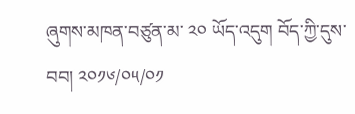ཞུགས་མཁན་བཙུན་མ་ ༢༠ ཡོད་འདུག བོད་ཀྱི་དུས་བབ། ༢༠༡༦/༠༥/༠༡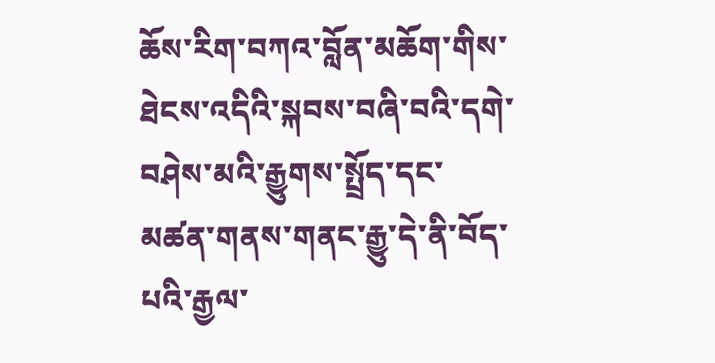ཆོས་རིག་བཀའ་བློན་མཆོག་གིས་ཐེངས་འདིའི་སྐབས་བཞི་བའི་དགེ་བཤེས་མའི་རྒྱུགས་སྤྲོད་དང་མཚན་གནས་གནང་རྒྱུ་དེ་ནི་བོད་པའི་རྒྱལ་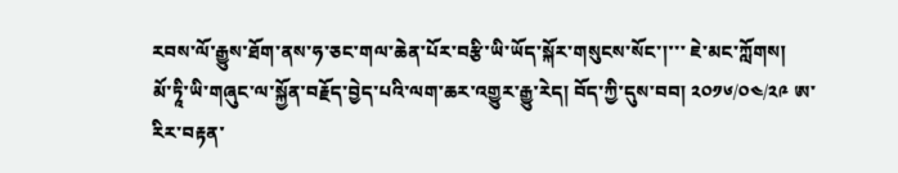རབས་ལོ་རྒྱུས་ཐོག་ནས་ཧ་ཅང་གལ་ཆེན་པོར་བརྩི་ཡི་ཡོད་སྐོར་གསུངས་སོང་།་་་ ཇེ་མང་ཀློགས།
མོ་ཏཱི་ཡི་གཞུང་ལ་སྐྱོན་བརྗོད་བྱེད་པའི་ལག་ཆར་འགྱུར་རྒྱུ་རེད། བོད་ཀྱི་དུས་བབ། ༢༠༡༦/༠༤/༢༩ ཨ་རིར་བརྟན་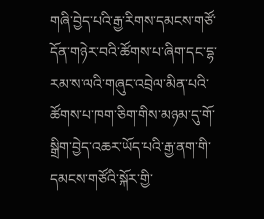གཞི་བྱེད་པའི་རྒྱ་རིགས་དམངས་གཙོ་དོན་གཉེར་བའི་ཚོགས་པ་ཞིག་དང་དྷ་རམ་ས་ལའི་གཞུང་འབྲེལ་མིན་པའི་ཚོགས་པ་ཁག་ཅིག་གིས་མཉམ་དུ་གོ་སྒྲིག་བྱེད་འཆར་ཡོད་པའི་རྒྱ་ནག་གི་དམངས་གཙོའི་སྐོར་གྱི་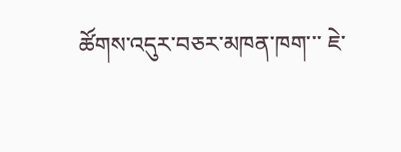ཚོགས་འདུར་བཅར་མཁན་ཁག་་་ ཇེ་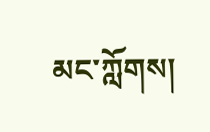མང་ཀློགས།